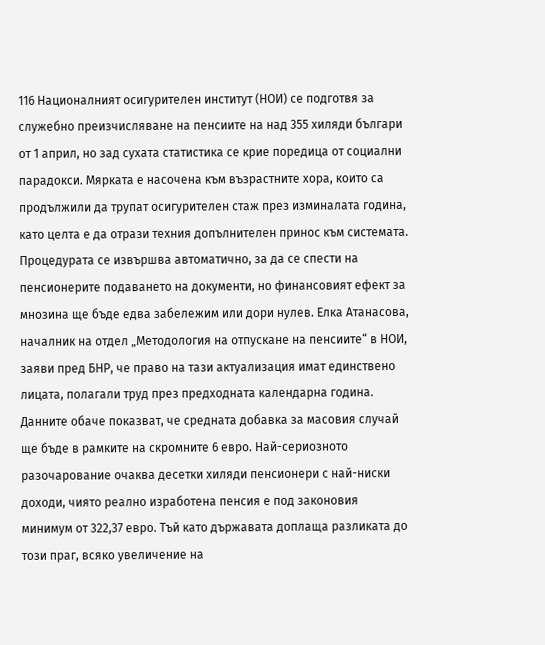116 Националният осигурителен институт (НОИ) се подготвя за служебно преизчисляване на пенсиите на над 355 хиляди българи от 1 април, но зад сухата статистика се крие поредица от социални парадокси. Мярката е насочена към възрастните хора, които са продължили да трупат осигурителен стаж през изминалата година, като целта е да отрази техния допълнителен принос към системата. Процедурата се извършва автоматично, за да се спести на пенсионерите подаването на документи, но финансовият ефект за мнозина ще бъде едва забележим или дори нулев. Елка Атанасова, началник на отдел „Методология на отпускане на пенсиите“ в НОИ, заяви пред БНР, че право на тази актуализация имат единствено лицата, полагали труд през предходната календарна година. Данните обаче показват, че средната добавка за масовия случай ще бъде в рамките на скромните 6 евро. Най-сериозното разочарование очаква десетки хиляди пенсионери с най-ниски доходи, чиято реално изработена пенсия е под законовия минимум от 322,37 евро. Тъй като държавата доплаща разликата до този праг, всяко увеличение на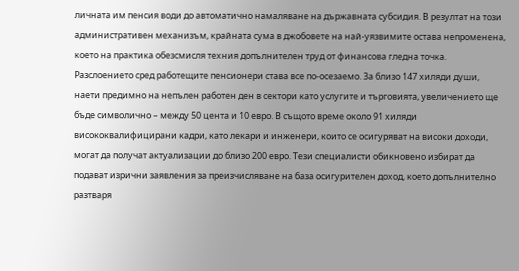личната им пенсия води до автоматично намаляване на държавната субсидия. В резултат на този административен механизъм, крайната сума в джобовете на най-уязвимите остава непроменена, което на практика обезсмисля техния допълнителен труд от финансова гледна точка. Разслоението сред работещите пенсионери става все по-осезаемо. За близо 147 хиляди души, наети предимно на непълен работен ден в сектори като услугите и търговията, увеличението ще бъде символично – между 50 цента и 10 евро. В същото време около 91 хиляди висококвалифицирани кадри, като лекари и инженери, които се осигуряват на високи доходи, могат да получат актуализации до близо 200 евро. Тези специалисти обикновено избират да подават изрични заявления за преизчисляване на база осигурителен доход, което допълнително разтваря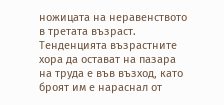ножицата на неравенството в третата възраст. Тенденцията възрастните хора да остават на пазара на труда е във възход, като броят им е нараснал от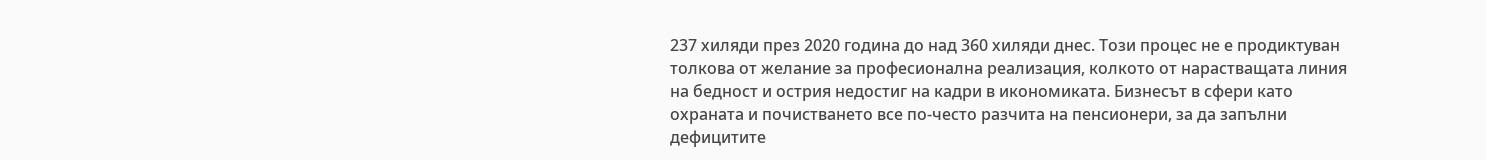237 хиляди през 2020 година до над 360 хиляди днес. Този процес не е продиктуван толкова от желание за професионална реализация, колкото от нарастващата линия на бедност и острия недостиг на кадри в икономиката. Бизнесът в сфери като охраната и почистването все по-често разчита на пенсионери, за да запълни дефицитите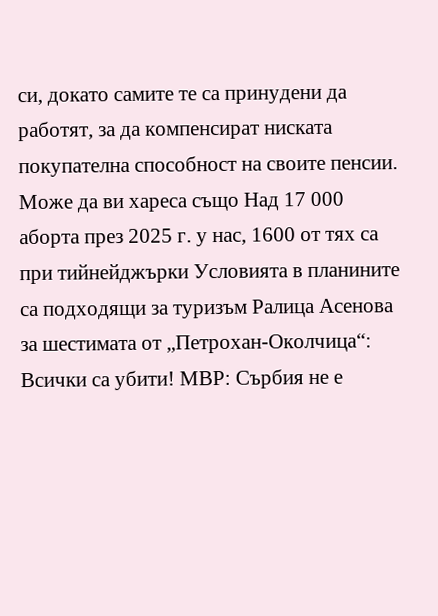си, докато самите те са принудени да работят, за да компенсират ниската покупателна способност на своите пенсии. Може да ви хареса също Над 17 000 аборта през 2025 г. у нас, 1600 от тях са при тийнейджърки Условията в планините са подходящи за туризъм Ралица Асенова за шестимата от „Петрохан-Околчица“: Всички са убити! МВР: Сърбия не е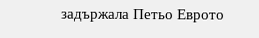задържала Петьо Еврото